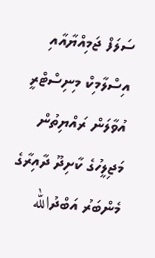ސަލަފް ޖަމިއްޔާއާއި އިސްލާމިކް މިނިސްޓްރީ އުވާލަން ރައްޔިތުން މަޖިލީހުގެ ކާށިދޫ ދާއިރާގެ މެންބަރު އަބްދުالله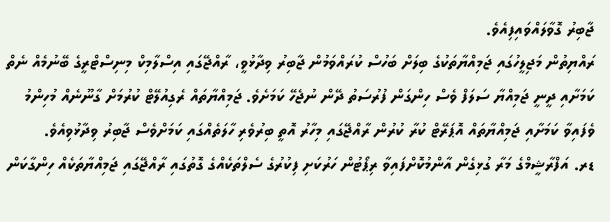ޖާބިރު ގޮވާލައްވައިފިއެވެ.
ރައްޔިތުން މަޖިލީހުގައި ޖަމިއްޔާތަކުގެ ބިލަށް ބަހުސް ކުރައްވަމުން ޖާބިރު ވިދާޅުވީ، ރާއްޖޭގައި އިސްލާމިކް މިނިސްޓްރީގެ ބޭނުމެއް ނެތް ކަމަށާއި ދީނީ ޖަމިއްޔާ ސަލަފް ވެސް ހިންގަން ފުރުސަތު ދޭން ނުޖެހޭ ކަމަށެވެ. ޖަމިއްޔާތައް ރެގިއުލޭޓް ކުރުމަށް ގާނޫނެއް މުހިންމު ވެފައިވާ ކަމަށާއި ޖަމިއްޔާތައް އޮޕަރޭޓް ކުރާ ކުރުން ރާއްޖޭގައި މިހާރު އޮތީ ބިރުވެރި ހާލަތެއްގައި ކަމަށްވެސް ޖާބިރު ވިދާޅުވިއެވެ.
ޑރ. އަފްރާޝީމްގެ މަރާ ގުޅިގެން އާންމުކޮށްފައިވާ ރިޕޯޓުން ހަރުކަށި ފިކުރުގެ ސެލްތަކެއްގެ ގޮތުގައި ރާއްޖޭގައި ޖަމިއްޔާތަކެއް ހިންގާކަން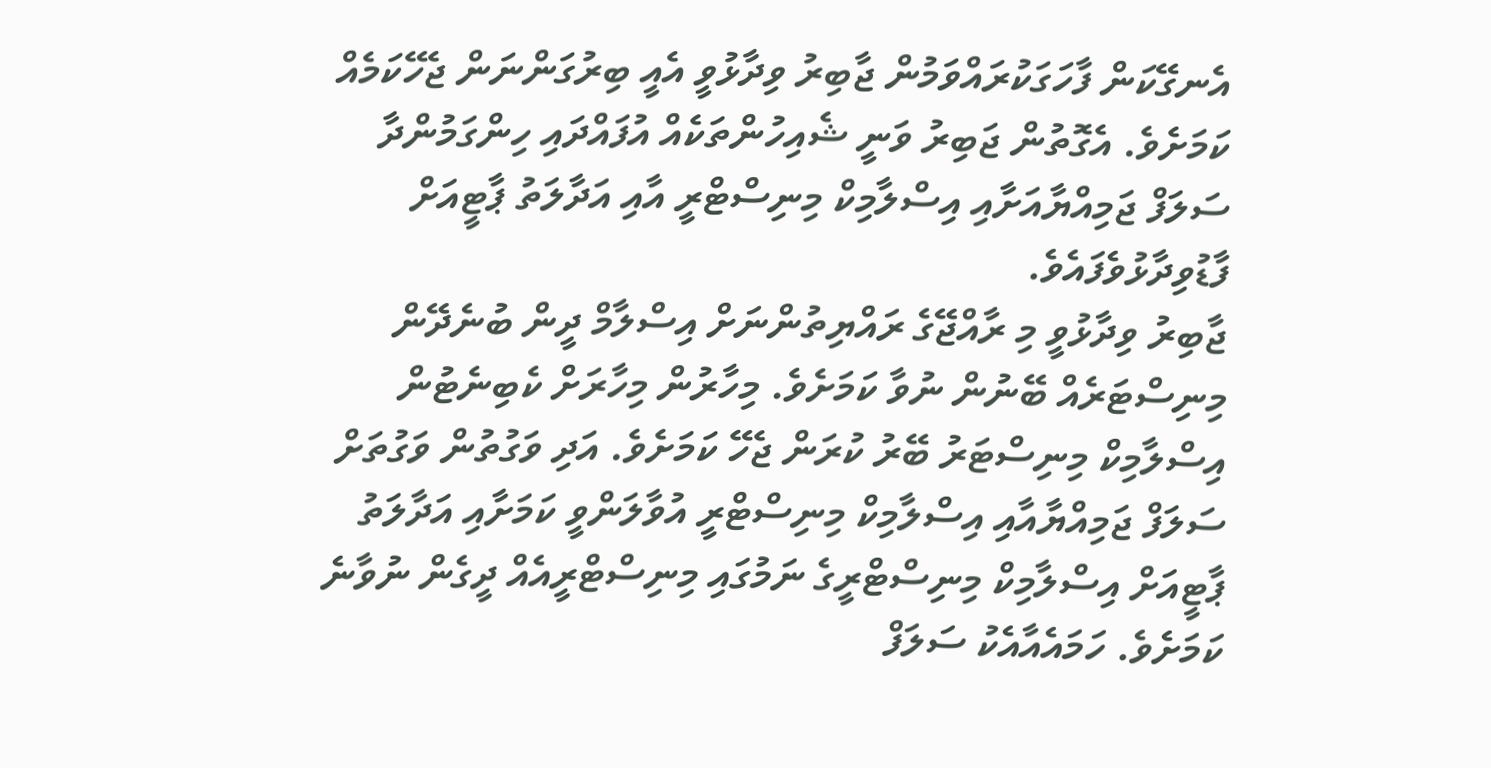އެނގޭކަން ފާހަގަކުރައްވަމުން ޖާބިރު ވިދާޅުވީ އެއީ ބިރުގަންނަން ޖެހޭކަމެއް ކަމަށެވެ. އެގޮތުން ޖަބިރު ވަނީ ޝެއިހުންތަކެއް އުފައްދައި ހިންގަމުންދާ ސަލަފް ޖަމިއްޔާއަށާއި އިސްލާމިކް މިނިސްޓްރީ އާއި އަދާލަތު ޕާޓީއަށް ފާޑުވިދާޅުވެފައެވެ.
ޖާބިރު ވިދާޅުވީ މި ރާއްޖޭގެ ރައްޔިތުންނަށް އިސްލާމް ދީން ބުނެދޭން މިނިސްޓަރެއް ބޭނުން ނުވާ ކަމަށެވެ. މިހާރުން މިހާރަށް ކެބިނެޓުން އިސްލާމިކް މިނިސްޓަރު ބޭރު ކުރަން ޖެހޭ ކަމަށެވެ. އަދި ވަގުތުން ވަގުތަށް ސަލަފް ޖަމިއްޔާއާއި އިސްލާމިކް މިނިސްޓްރީ އުވާލަންވީ ކަމަށާއި އަދާލަތު ޕާޓީއަށް އިސްލާމިކް މިނިސްޓްރީގެ ނަމުގައި މިނިސްޓްރީއެއް ދީގެން ނުވާނެ ކަމަށެވެ. ހަމައެއާއެކު ސަލަފް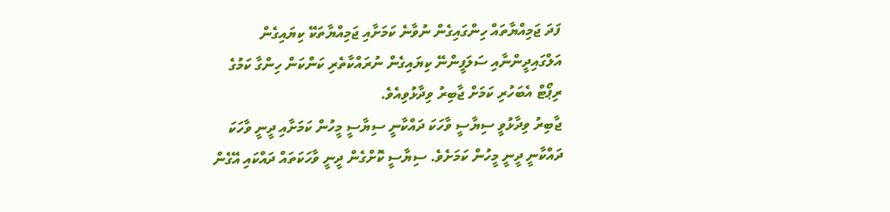ފަދަ ޖަމިއްޔާތައް ހިންގައިގެން ނުވާނެ ކަމަށާއި ޖަމިއްޔާތަކޭ ކިޔައިގެން އަލްގައިދީންނާއި ސަލަފީންނޭ ކިޔައިގެން ނުރައްކާތެރި ކަންކަން ހިންގާ ކަމުގެ ރިޕޯޓް އެބަހުރި ކަމަށް ޖާބިރު ވިދާޅުވިއެވެ.
ޖާބިރު ވިދާޅުވީ ސިޔާސީ ވާހަކަ ދައްކާނީ ސިޔާސީ މީހުން ކަމަށާއި ދީނީ ވާހަކަ ދައްކާނީ ދީނީ މީހުން ކަމަށެވެ. ސިޔާސީ ކޮށްގެން ދީނީ ވާހަކަތައް ދައްކައި އޭގެން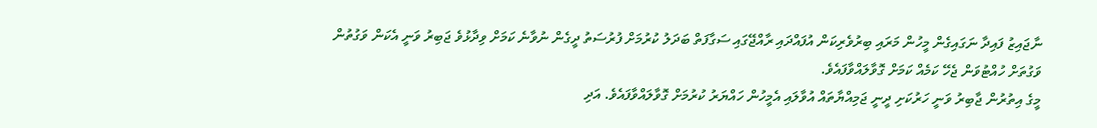ނާޖައިޒު ފައިދާ ނަގައިގެން މީހުން މަރައި ބިރުވެރިކަން އުފައްދައި ރާއްޖޭގައި ސަގާފަތް ބަދަލު ކުރުމަށް ފުރުސަތު ދީގެން ނުވާނެ ކަމަށް ވިދާޅުވެ ޖަބިރު ވަނީ އެކަން ވަގުތުން ވަގުތަށް ހުއްޓުވަން ޖެހޭ ކަމެއް ކަމަށް ގޮވާލައްވާފައެވެ.
މީގެ އިތުރުން ޖާބިރު ވަނީ ހަރުކަށި ދީނީ ޖަމިއްޔާތައް އުވާލައި އެމީހުން ހައްޔަރު ކުރުމަށް ގޮވާލައްވާފައެވެ. އަދި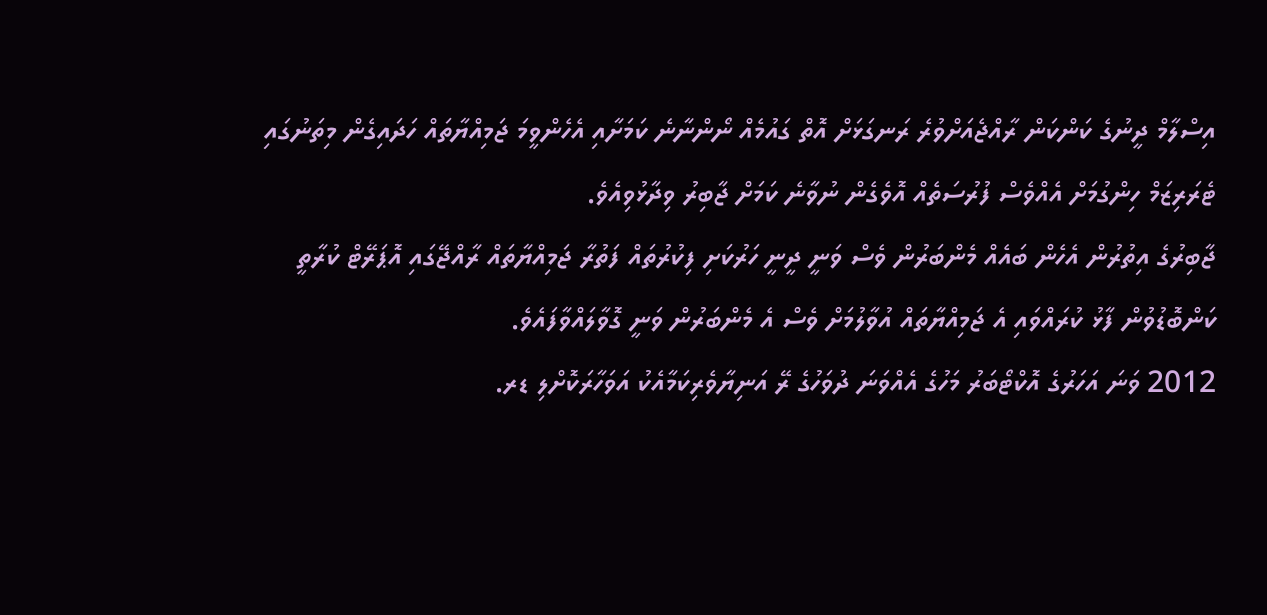އިސްލާމް ދީނުގެ ކަންކަން ރާއްޖެއަށްވުރެ ރަނގަޅަށް އޮތް ގައުމެއް ނޯންނާނެ ކަމަށާއި އެހެންވީމަ ޖަމިއްޔާތައް ހަދައިގެން މިތަނުގައި ޓެރަރިޒަމް ހިންގުމަށް އެއްވެސް ފުރުސަތެއް އޮވެގެން ނުވާނެ ކަމަށް ޖާބިރު ވިދާޅުވިއެވެ.
ޖާބިރުގެ އިތުރުން އެހެން ބައެއް މެންބަރުން ވެސް ވަނީ ދީނީ ހަރުކަށި ފިކުރުތައް ފަތުރާ ޖަމިއްޔާތައް ރާއްޖޭގައި އޮޕަރޭޓް ކުރާތީ ކަންބޮޑުވުން ފާޅު ކުރައްވައި އެ ޖަމިއްޔާތައް އުވާލުމަށް ވެސް އެ މެންބަރުން ވަނީ ގޮވާލައްވާފައެވެ.
2012 ވަނަ އަހަރުގެ އޮކްޓޯބަރު މަހުގެ އެއްވަނަ ދުވަހުގެ ރޭ އަނިޔާވެރިކަމާއެކު އަވަހާރަކޮށްލި ޑރ.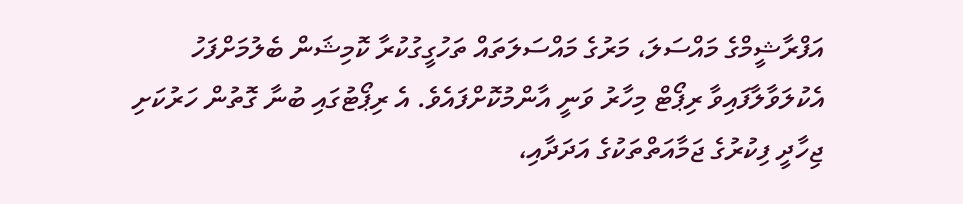އަފްރާޝީމްގެ މައްސަލަ، މަރުގެ މައްސަލަތައް ތަހުގީގުކުރާ ކޮމިޝަން ބެލުމަށްފަހު އެކުލަވާލާފައިވާ ރިޕޯޓް މިހާރު ވަނީ އާންމުކޮށްފައެވެ. އެ ރިޕޯޓުގައި ބުނާ ގޮތުން ހަރުކަށި ޖިހާދީ ފިކުރުގެ ޖަމާއަތްތަކުގެ އަދަދާއި،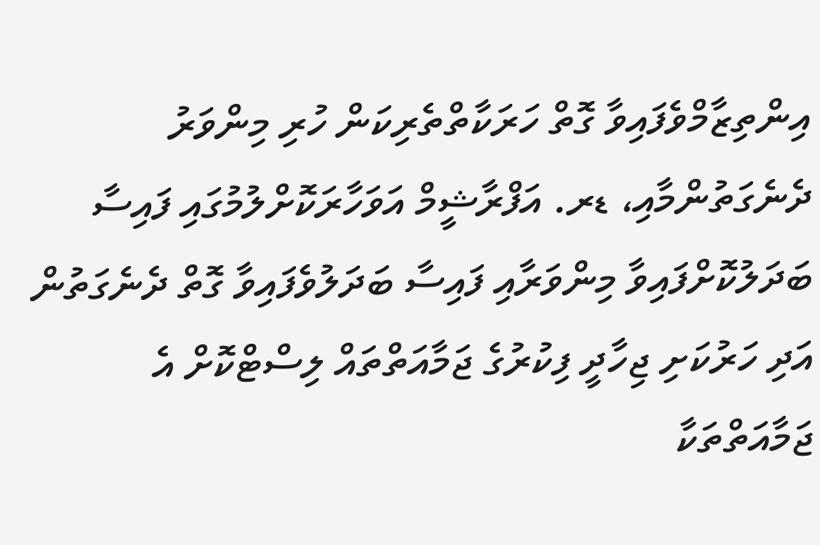އިންތިޒާމްވެފައިވާ ގޮތް ހަރަކާތްތެރިކަން ހުރި މިންވަރު ދެނެގަތުންމާއި، ޑރ. އަފްރާޝީމް އަވަހާރަކޮށްލުމުގައި ފައިސާ ބަދަލުކޮށްފައިވާ މިންވަރާއި ފައިސާ ބަދަލުވެފައިވާ ގޮތް ދެނެގަތުން އަދި ހަރުކަށި ޖިހާދީ ފިކުރުގެ ޖަމާއަތްތައް ލިސްޓްކޮށް އެ ޖަމާއަތްތަކާ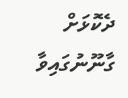ދެކޮޅަށް ގާނޫނުގައިވާ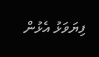ފިޔަވަޅު އެޅުން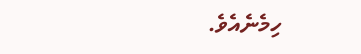ހިމެނެއެވެ.